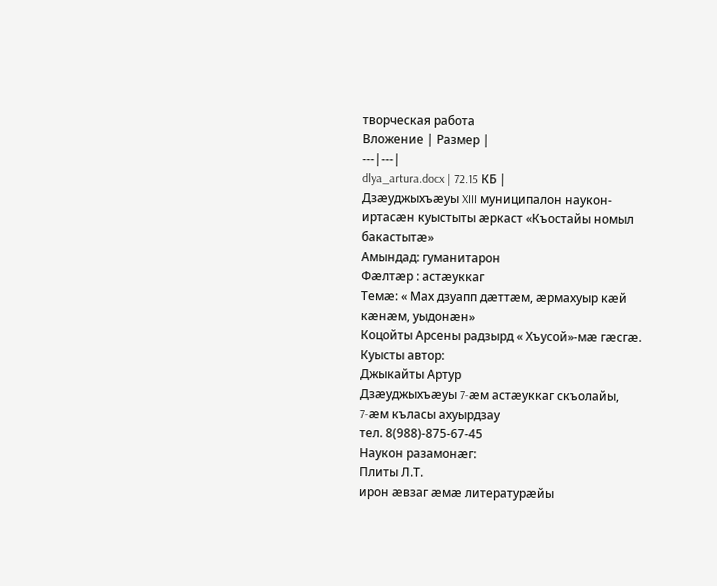творческая работа
Вложение | Размер |
---|---|
dlya_artura.docx | 72.15 КБ |
Дзæуджыхъæуы XIII муниципалон наукон-иртасæн куыстыты æркаст «Къостайы номыл бакастытæ»
Амындад: гуманитарон
Фæлтæр : астӕуккаг
Темæ: « Мах дзуапп дӕттӕм, ӕрмахуыр кӕй кӕнӕм, уыдонӕн»
Коцойты Арсены радзырд « Хъусой»-мӕ гӕсгӕ.
Куысты автор:
Джыкайты Артур
Дзæуджыхъæуы 7-æм астæуккаг скъолайы,
7-æм къласы ахуырдзау
тел. 8(988)-875-67-45
Наукон разамонæг:
Плиты Л.Т.
ирон æвзаг æмæ литературæйы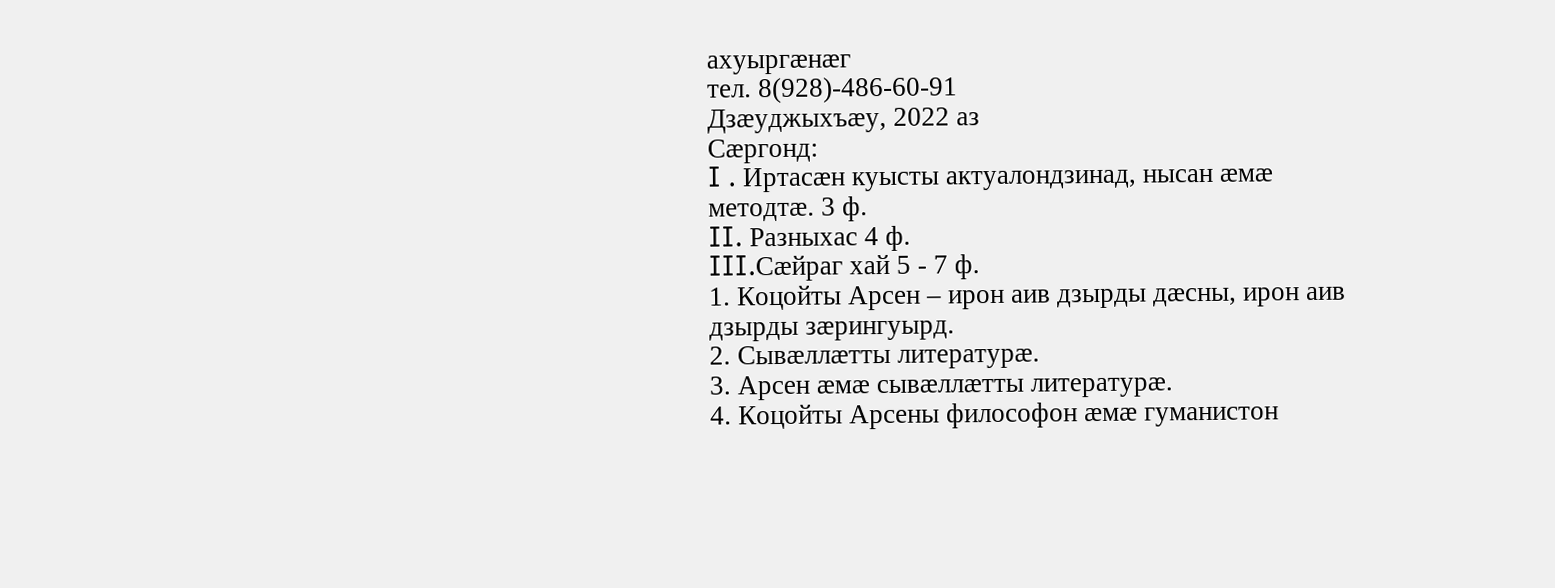ахуыргæнæг
тел. 8(928)-486-60-91
Дзæуджыхъæу, 2022 аз
Сæргонд:
I . Иртасӕн куысты актуалондзинад, нысан ӕмӕ методтӕ. 3 ф.
II. Разныхас 4 ф.
III.Сæйраг хай 5 - 7 ф.
1. Коцойты Арсен – ирон аив дзырды дӕсны, ирон аив дзырды зӕрингуырд.
2. Сывӕллӕтты литературӕ.
3. Арсен ӕмӕ сывӕллӕтты литературӕ.
4. Коцойты Арсены философон ӕмӕ гуманистон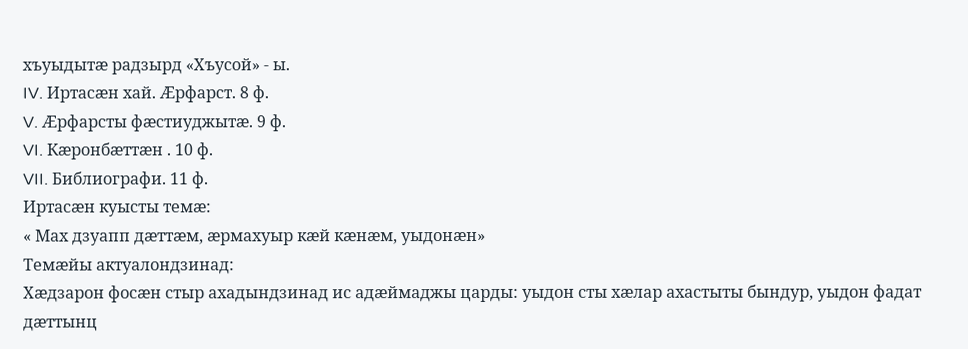хъуыдытӕ радзырд «Хъусой» - ы.
IV. Иртасӕн хай. Ӕрфарст. 8 ф.
V. Ӕрфарсты фӕстиуджытӕ. 9 ф.
VI. Кæронбæттæн . 10 ф.
VII. Библиографи. 11 ф.
Иртасæн куысты темæ:
« Мах дзуапп дӕттӕм, ӕрмахуыр кӕй кӕнӕм, уыдонӕн»
Темæйы актуалондзинад:
Хӕдзарон фосӕн стыр ахадындзинад ис адӕймаджы царды: уыдон сты хӕлар ахастыты бындур, уыдон фадат дӕттынц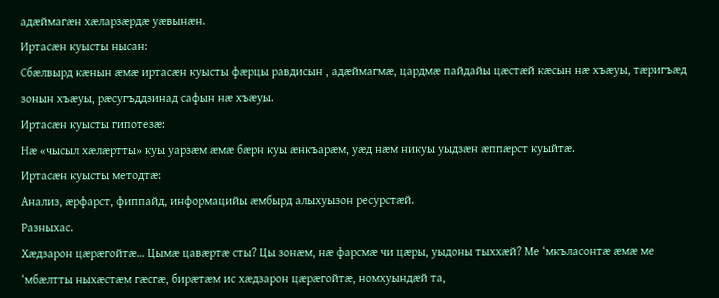адӕймагӕн хӕларзӕрдӕ уӕвынӕн.
Иртасæн куысты нысан:
Сбæлвырд кæнын æмæ иртасæн куысты фæрцы равдисын , адæймагмæ, цардмæ пайдайы цæстæй кæсын нæ хъæуы, тæригъæд зонын хъæуы, рæсугъддзинад сафын нæ хъæуы.
Иртасӕн куысты гипотезӕ:
Нӕ «чысыл хӕлӕртты» куы уарзӕм ӕмӕ бӕрн куы ӕнкъарӕм, уӕд нӕм никуы уыдзӕн ӕппӕрст куыйтӕ.
Иртасӕн куысты методтӕ:
Анализ, ӕрфарст, фиппайд, информацийы ӕмбырд алыхуызон ресурстӕй.
Разныхас.
Хӕдзарон цӕрӕгойтӕ… Цымӕ цавӕртӕ сты? Цы зонӕм, нӕ фарсмӕ чи цӕры, уыдоны тыххӕй? Ме ‘мкъласонтӕ ӕмӕ ме ‘мбӕлтты ныхӕстӕм гӕсгӕ, бирӕтӕм ис хӕдзарон цӕрӕгойтӕ, номхуындӕй та,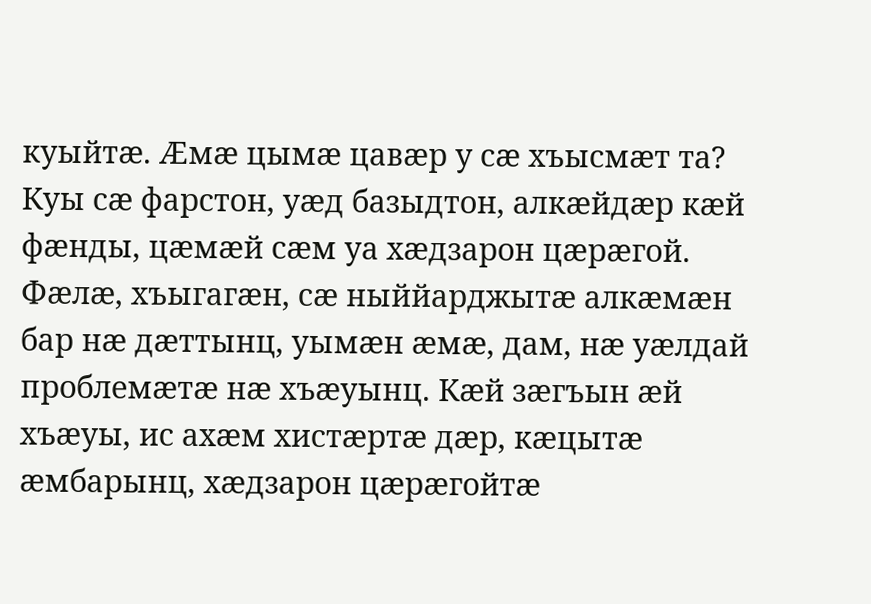куыйтӕ. Ӕмӕ цымӕ цавӕр у сӕ хъысмӕт та?
Куы сӕ фарстон, уӕд базыдтон, алкӕйдӕр кӕй фӕнды, цӕмӕй сӕм уа хӕдзарон цӕрӕгой. Фӕлӕ, хъыгагӕн, сӕ ныййарджытӕ алкӕмӕн бар нӕ дӕттынц, уымӕн ӕмӕ, дам, нӕ уӕлдай проблемӕтӕ нӕ хъӕуынц. Кӕй зӕгъын ӕй хъӕуы, ис ахӕм хистӕртӕ дӕр, кӕцытӕ ӕмбарынц, хӕдзарон цӕрӕгойтӕ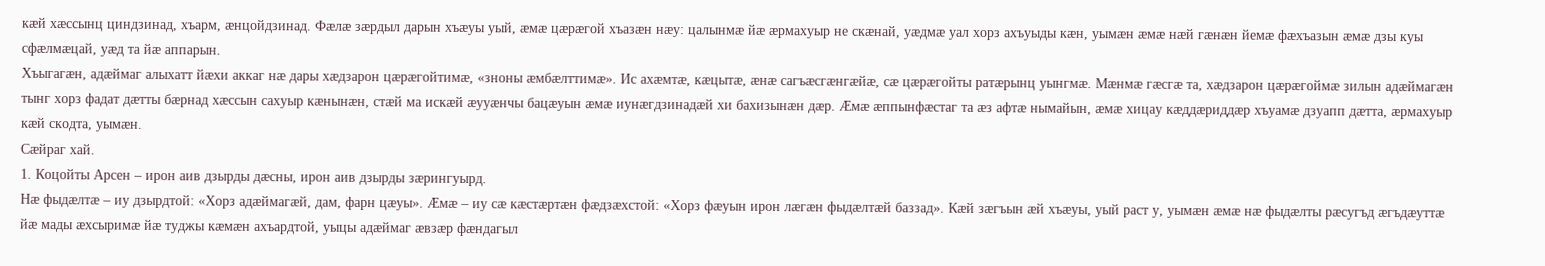кӕй хӕссынц циндзинад, хъарм, ӕнцойдзинад. Фӕлӕ зӕрдыл дарын хъӕуы уый, ӕмӕ цӕрӕгой хъазӕн нӕу: цалынмӕ йӕ ӕрмахуыр не скӕнай, уӕдмӕ уал хорз ахъуыды кӕн, уымӕн ӕмӕ нӕй гӕнӕн йемӕ фӕхъазын ӕмӕ дзы куы сфӕлмӕцай, уӕд та йӕ аппарын.
Хъыгагӕн, адӕймаг алыхатт йӕхи аккаг нӕ дары хӕдзарон цӕрӕгойтимӕ, «зноны ӕмбӕлттимӕ». Ис ахӕмтӕ, кӕцытӕ, ӕнӕ сагъӕсгӕнгӕйӕ, сӕ цӕрӕгойты ратӕрынц уынгмӕ. Мӕнмӕ гӕсгӕ та, хӕдзарон цӕрӕгоймӕ зилын адӕймагӕн тынг хорз фадат дӕтты бӕрнад хӕссын сахуыр кӕнынӕн, стӕй ма искӕй ӕууӕнчы бацӕуын ӕмӕ иунӕгдзинадӕй хи бахизынӕн дӕр. Ӕмӕ ӕппынфӕстаг та ӕз афтӕ нымайын, ӕмӕ хицау кӕддӕриддӕр хъуамӕ дзуапп дӕтта, ӕрмахуыр кӕй скодта, уымӕн.
Сæйраг хай.
1. Коцойты Арсен – ирон аив дзырды дӕсны, ирон аив дзырды зӕрингуырд.
Нæ фыдæлтæ – иу дзырдтой: «Хорз адæймагӕй, дам, фарн цæуы». Æмæ – иу сæ кæстæртæн фæдзæхстой: «Хорз фæуын ирон лæгæн фыдæлтæй баззад». Кӕй зӕгъын ӕй хъӕуы, уый раст у, уымӕн ӕмӕ нæ фыдæлты рæсугъд æгъдæуттæ йæ мады æхсыримæ йæ туджы кæмæн ахъардтой, уыцы адӕймаг æвзæр фӕндагыл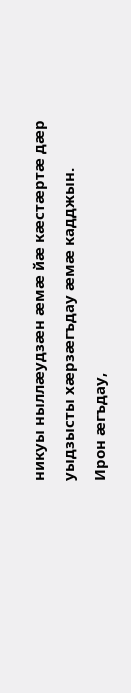никуы ныллӕудзӕн ӕмӕ йӕ кæстæртæ дæр уыдзысты хæрзæгъдау æмæ кадджын.
Ирон æгъдау,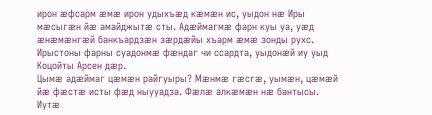ирон æфсарм æмæ ирон удыхъæд кæмæн ис, уыдон нæ Иры мæсыгæн йæ амайджытæ сты. Адæймагмæ фарн куы уа, уæд æнæмæнгæй банкъардзӕн зæрдæйы хъарм æмæ зонды рухс. Ирыстоны фарны суадонмӕ фæндаг чи ссардта, уыдонæй иу уыд Коцойты Арсен дӕр.
Цымӕ адæймаг цæмæн райгуыры? Мæнмæ гæсгæ, уымӕн, цӕмӕй йæ фæстæ исты фæд ныууадза. Фӕлӕ алкæмæн нæ бантысы. Иутæ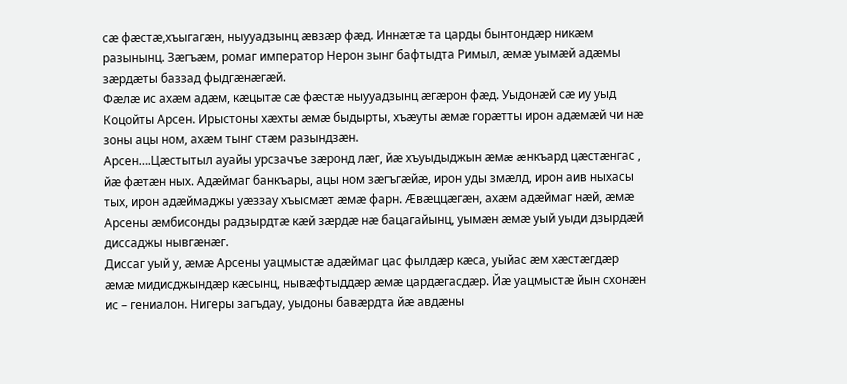сæ фæстæ,хъыгагӕн, ныууадзынц æвзæр фæд. Иннæтæ та царды бынтондӕр никæм разынынц. Зæгъæм, ромаг император Нерон зынг бафтыдта Римыл, ӕмӕ уымæй адæмы зæрдæты баззад фыдгæнæгæй.
Фæлæ ис ахæм адæм, кæцытæ сæ фæстæ ныууадзынц æгæрон фæд. Уыдонӕй сӕ иу уыд Коцойты Арсен. Ирыстоны хæхты æмæ быдырты, хъæуты æмæ горæтты ирон адæмæй чи нæ зоны ацы ном, ахæм тынг стæм разындзæн.
Арсен….Цæстытыл ауайы урсзачъе зæронд лæг, йæ хъуыдыджын æмæ æнкъард цæстæнгас , йæ фæтæн ных. Адæймаг банкъары, ацы ном зæгъгæйæ, ирон уды змæлд, ирон аив ныхасы тых, ирон адæймаджы уæззау хъысмæт æмæ фарн. Æвæццæгæн, ахæм адæймаг нӕй, ӕмӕ Арсены æмбисонды радзырдтæ кæй зæрдæ нæ бацагайынц, уымӕн ӕмӕ уый уыди дзырдæй диссаджы нывгæнæг.
Диссаг уый у, æмæ Арсены уацмыстæ адæймаг цас фылдæр кæса, уыйас æм хæстæгдæр æмæ мидисджындæр кæсынц, нывæфтыддæр æмæ цардæгасдæр. Йæ уацмыстæ йын схонæн ис – гениалон. Нигеры загъдау, уыдоны бавæрдта йæ авдæны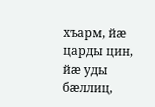хъарм, йæ царды цин, йæ уды бæллиц,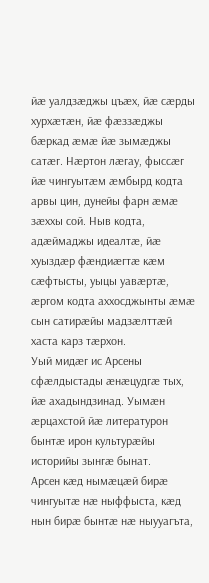йæ уалдзæджы цъæх, йæ сæрды хурхæтæн, йæ фæззæджы бæркад æмæ йæ зымæджы сатæг. Нæртон лæгау, фыссæг йæ чингуытæм æмбырд кодта арвы цин, дунейы фарн æмæ зæххы сой. Ныв кодта, адӕймаджы идеалтӕ, йӕ хуыздӕр фӕндиӕгтӕ кӕм сӕфтысты, уыцы уавӕртӕ, ӕргом кодта аххосджынты ӕмӕ сын сатирӕйы мадзӕлттӕй хаста карз тӕрхон.
Уый мидӕг ис Арсены сфӕлдыстады ӕнӕцудгӕ тых, йӕ ахадындзинад. Уымӕн ӕрцахстой йӕ литературон бынтӕ ирон культурӕйы историйы зынгӕ бынат.
Арсен кæд нымæцæй бирæ чингуытæ нæ ныффыста, кæд нын бирæ бынтæ нæ ныууагъта,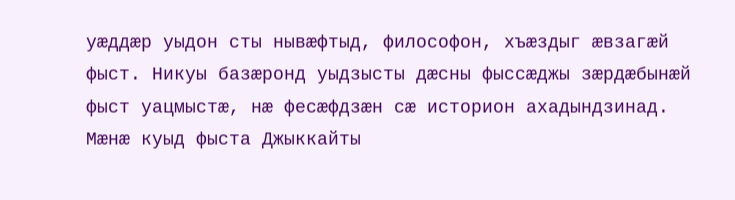уæддæр уыдон сты нывæфтыд, философон, хъæздыг æвзагæй фыст. Никуы базæронд уыдзысты дæсны фыссæджы зæрдæбынæй фыст уацмыстæ, нæ фесæфдзæн сæ историон ахадындзинад.
Мæнæ куыд фыста Джыккайты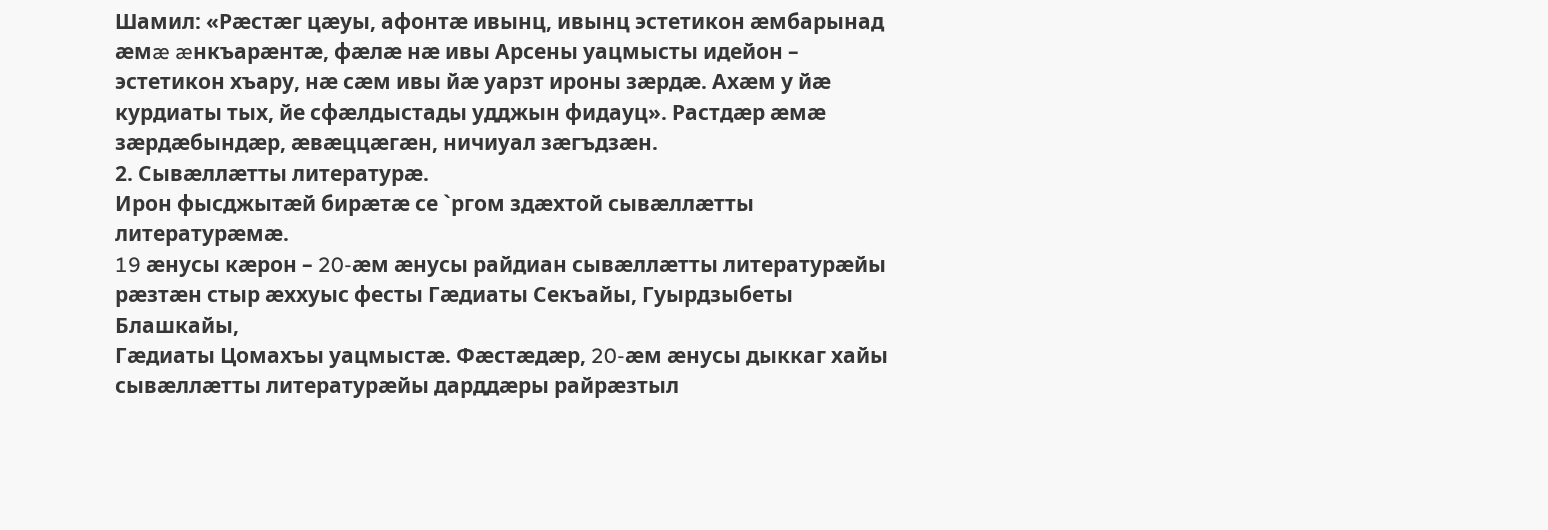Шамил: «Рæстæг цæуы, афонтæ ивынц, ивынц эстетикон æмбарынад æмæ æнкъарæнтæ, фæлæ нæ ивы Арсены уацмысты идейон – эстетикон хъару, нæ сæм ивы йæ уарзт ироны зæрдæ. Ахæм у йæ курдиаты тых, йе сфæлдыстады удджын фидауц». Растдæр æмæ зæрдæбындæр, æвæццæгæн, ничиуал зæгъдзæн.
2. Сывӕллӕтты литературӕ.
Ирон фысджытæй бирæтæ се `ргом здæхтой сывæллæтты литературæмæ.
19 æнусы кæрон – 20-æм æнусы райдиан сывæллæтты литературæйы
рæзтæн стыр æххуыс фесты Гæдиаты Секъайы, Гуырдзыбеты Блашкайы,
Гæдиаты Цомахъы уацмыстæ. Фæстæдæр, 20-æм æнусы дыккаг хайы
сывæллæтты литературæйы дарддæры райрæзтыл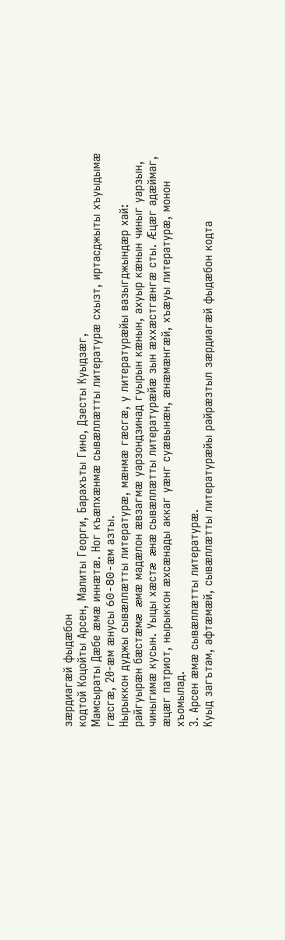зæрдиагæй фыдæбон
кодтой Коцойты Арсен, Малиты Георги, Барахъты Гино, Дзесты Куыдзæг,
Мамсыраты Дæбе æмæ иннæтæ. Ног къæпхæнмæ сывæллæтты литературæ схызт, иртасджыты хъуыдымæ гæсгæ, 20-æм æнусы 60-80-æм азты.
Нырыккон дуджы сывæллæтты литературæ, мӕнмæ гæсгæ, у литературæйы вазыгджындæр хай: райгуырæн бæстæмæ æмæ мадæлон æвзагмæ уарзондзинад гуырын кæнын, ахуыр кæнын чиныг уарзын, чиныгимæ кусын. Уыцы хæстæ æнæ сывæллæтты литературæйæ зын æххæстгæнгæ сты. Æцæг адæймаг, æцæг патриот, нырыккон æхсæнады аккаг уæнг суæвынæн, æнæмæнгæй, хъæуы литературæ, монон хъомылад.
3. Арсен ӕмӕ сывӕллӕтты литературӕ.
Куыд загътам, афтӕмӕй, сывæллæтты литературæйы райрæзтыл зæрдиагæй фыдæбон кодта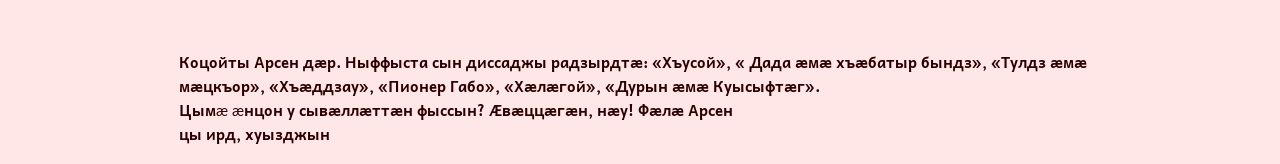Коцойты Арсен дӕр. Ныффыста сын диссаджы радзырдтӕ: «Хъусой», « Дада ӕмӕ хъӕбатыр бындз», «Тулдз ӕмӕ мӕцкъор», «Хъӕддзау», «Пионер Габо», «Хӕлӕгой», «Дурын ӕмӕ Куысыфтӕг».
Цымæ æнцон у сывæллæттæн фыссын? Æвæццæгæн, нæу! Фӕлӕ Арсен
цы ирд, хуызджын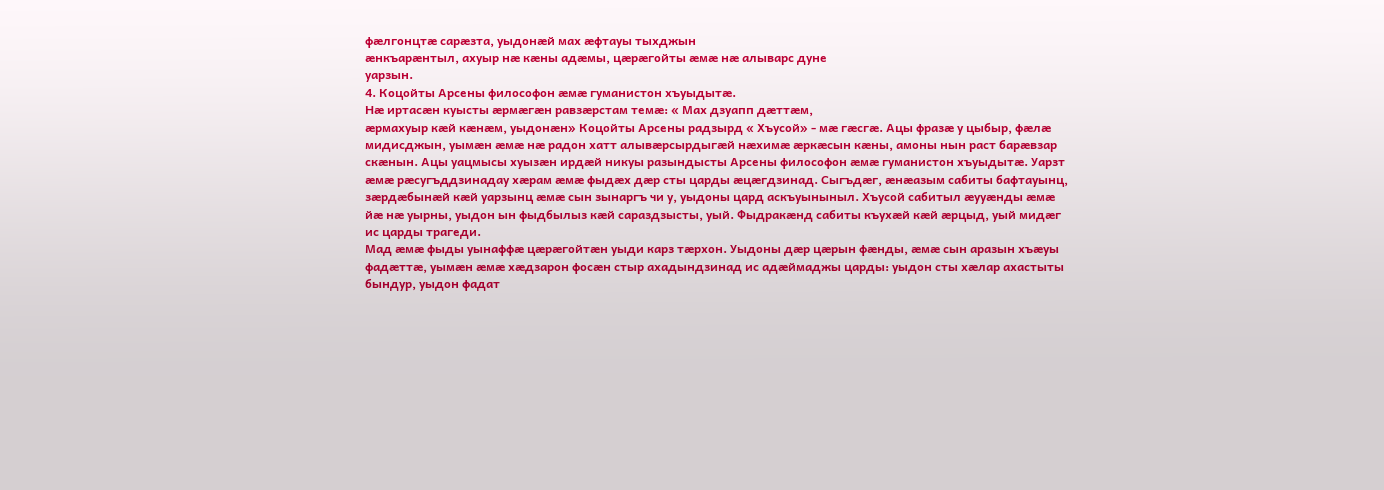фæлгонцтæ сарӕзта, уыдонæй мах æфтауы тыхджын
æнкъарæнтыл, ахуыр нæ кæны адæмы, цæрæгойты æмæ нæ алыварс дуне
уарзын.
4. Коцойты Арсены философон ӕмӕ гуманистон хъуыдытӕ.
Нӕ иртасӕн куысты ӕрмӕгӕн равзӕрстам темӕ: « Мах дзуапп дӕттӕм,
ӕрмахуыр кӕй кӕнӕм, уыдонӕн» Коцойты Арсены радзырд « Хъусой» - мӕ гӕсгӕ. Ацы фразӕ у цыбыр, фӕлӕ мидисджын, уымӕн ӕмӕ нӕ радон хатт алывӕрсырдыгӕй нӕхимӕ ӕркӕсын кӕны, амоны нын раст барӕвзар скӕнын. Ацы уацмысы хуызӕн ирдӕй никуы разындысты Арсены философон ӕмӕ гуманистон хъуыдытӕ. Уарзт ӕмӕ рӕсугъддзинадау хӕрам ӕмӕ фыдӕх дӕр сты царды ӕцӕгдзинад. Сыгъдӕг, ӕнӕазым сабиты бафтауынц, зӕрдӕбынӕй кӕй уарзынц ӕмӕ сын зынаргъ чи у, уыдоны цард аскъуыныныл. Хъусой сабитыл ӕууӕнды ӕмӕ йӕ нӕ уырны, уыдон ын фыдбылыз кӕй сараздзысты, уый. Фыдракӕнд сабиты къухӕй кӕй ӕрцыд, уый мидӕг ис царды трагеди.
Мад æмæ фыды уынаффæ цæрæгойтæн уыди карз тæрхон. Уыдоны дæр цæрын фæнды, æмæ сын аразын хъæуы фадæттæ, уымӕн ӕмӕ хӕдзарон фосӕн стыр ахадындзинад ис адӕймаджы царды: уыдон сты хӕлар ахастыты бындур, уыдон фадат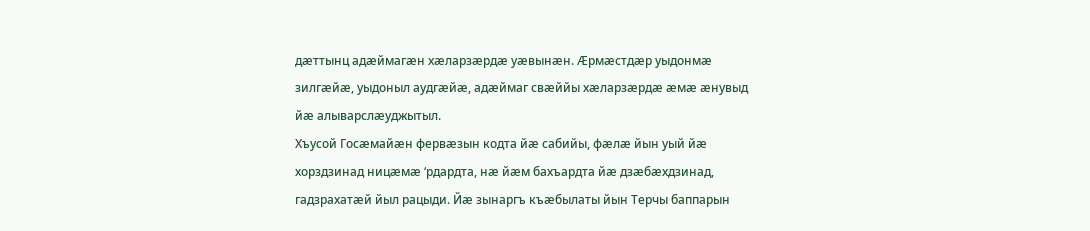дӕттынц адӕймагӕн хӕларзӕрдӕ уӕвынӕн. Ӕрмӕстдӕр уыдонмӕ зилгӕйӕ, уыдоныл аудгӕйӕ, адӕймаг свӕййы хӕларзӕрдӕ ӕмӕ ӕнувыд йӕ алыварслӕуджытыл.
Хъусой Госæмайæн фервæзын кодта йæ сабийы, фæлæ йын уый йæ хорздзинад ницæмæ ‘рдардта, нӕ йӕм бахъардта йӕ дзӕбӕхдзинад, гадзрахатæй йыл рацыди. Йӕ зынаргъ къӕбылаты йын Терчы баппарын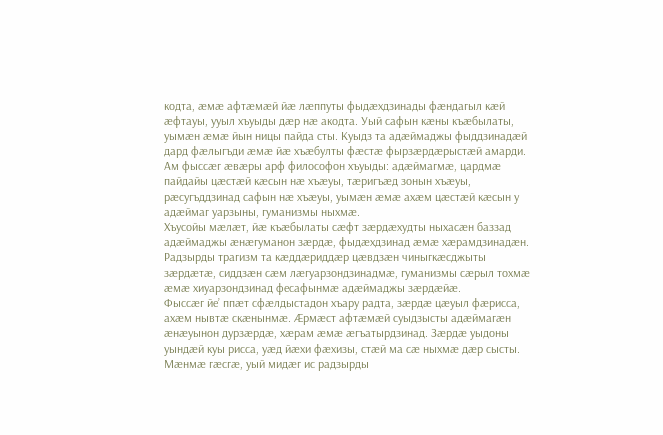кодта, ӕмӕ афтӕмӕй йӕ лӕппуты фыдӕхдзинады фӕндагыл кӕй ӕфтауы, ууыл хъуыды дӕр нӕ акодта. Уый сафын кӕны къӕбылаты, уымӕн ӕмӕ йын ницы пайда сты. Куыдз та адæймаджы фыддзинадæй дард фæлыгъди æмæ йæ хъæбулты фæстæ фырзæрдæрыстæй амарди.
Ам фыссӕг ӕвӕры арф философон хъуыды: адӕймагмӕ, цардмӕ пайдайы цӕстӕй кӕсын нӕ хъӕуы, тӕригъӕд зонын хъӕуы, рӕсугъддзинад сафын нӕ хъӕуы, уымӕн ӕмӕ ахӕм цӕстӕй кӕсын у адӕймаг уарзыны, гуманизмы ныхмӕ.
Хъусойы мӕлӕт, йӕ къӕбылаты сӕфт зӕрдӕхудты ныхасӕн баззад адӕймаджы ӕнӕгуманон зӕрдӕ, фыдӕхдзинад ӕмӕ хӕрамдзинадӕн. Радзырды трагизм та кӕддӕриддӕр цӕвдзӕн чиныгкӕсджыты зӕрдӕтӕ, сиддзӕн сӕм лӕгуарзондзинадмӕ, гуманизмы сӕрыл тохмӕ ӕмӕ хиуарзондзинад фесафынмӕ адӕймаджы зӕрдӕйӕ.
Фыссӕг йе’ ппӕт сфӕлдыстадон хъару радта, зӕрдӕ цӕуыл фӕрисса, ахӕм нывтӕ скӕнынмӕ. Ӕрмӕст афтӕмӕй суыдзысты адӕймагӕн ӕнӕуынон дурзӕрдӕ, хӕрам ӕмӕ ӕгъатырдзинад. Зӕрдӕ уыдоны уындӕй куы рисса, уӕд йӕхи фӕхизы, стӕй ма сӕ ныхмӕ дӕр сысты. Мӕнмӕ гӕсгӕ, уый мидӕг ис радзырды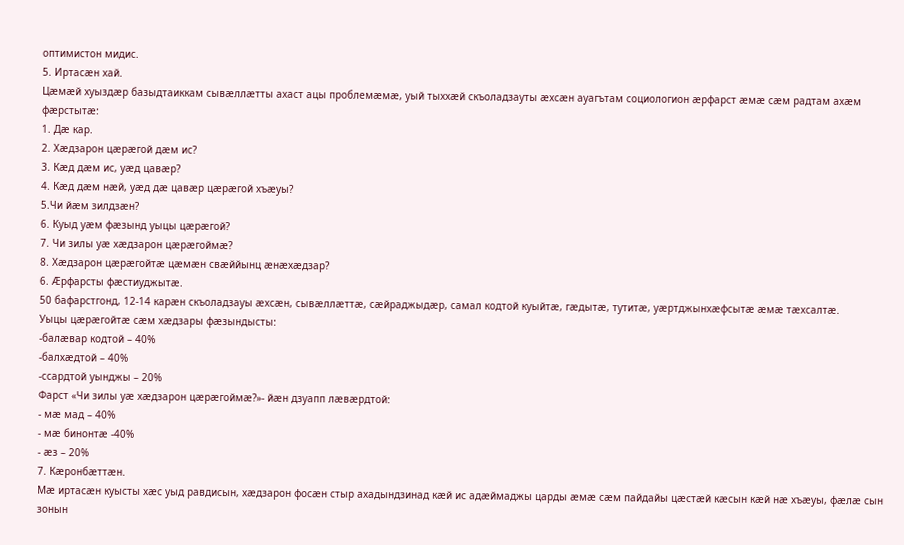оптимистон мидис.
5. Иртасӕн хай.
Цӕмӕй хуыздӕр базыдтаиккам сывӕллӕтты ахаст ацы проблемӕмӕ, уый тыххӕй скъоладзауты ӕхсӕн ауагътам социологион ӕрфарст ӕмӕ сӕм радтам ахӕм фӕрстытӕ:
1. Дӕ кар.
2. Хӕдзарон цӕрӕгой дӕм ис?
3. Кӕд дӕм ис, уӕд цавӕр?
4. Кӕд дӕм нӕй, уӕд дӕ цавӕр цӕрӕгой хъӕуы?
5.Чи йӕм зилдзӕн?
6. Куыд уӕм фӕзынд уыцы цӕрӕгой?
7. Чи зилы уӕ хӕдзарон цӕрӕгоймӕ?
8. Хӕдзарон цӕрӕгойтӕ цӕмӕн свӕййынц ӕнӕхӕдзар?
6. Ӕрфарсты фӕстиуджытӕ.
50 бафарстгонд, 12-14 карӕн скъоладзауы ӕхсӕн, сывӕллӕттӕ, сӕйраджыдӕр, самал кодтой куыйтӕ, гӕдытӕ, тутитӕ, уӕртджынхӕфсытӕ ӕмӕ тӕхсалтӕ.
Уыцы цӕрӕгойтӕ сӕм хӕдзары фӕзындысты:
-балӕвар кодтой – 40%
-балхӕдтой – 40%
-ссардтой уынджы – 20%
Фарст «Чи зилы уӕ хӕдзарон цӕрӕгоймӕ?»- йӕн дзуапп лӕвӕрдтой:
- мӕ мад – 40%
- мӕ бинонтӕ -40%
- ӕз – 20%
7. Кæронбæттæн.
Мæ иртасæн куысты хæс уыд равдисын, хӕдзарон фосӕн стыр ахадындзинад кӕй ис адӕймаджы царды ӕмӕ сӕм пайдайы цӕстӕй кӕсын кӕй нӕ хъӕуы, фӕлӕ сын зонын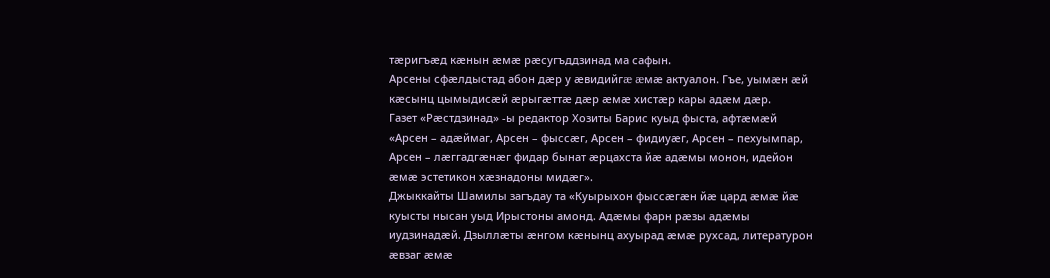тӕригъӕд кӕнын ӕмӕ рӕсугъддзинад ма сафын.
Арсены сфӕлдыстад абон дæр у æвидийгæ æмæ актуалон. Гъе, уымæн ӕй кæсынц цымыдисӕй æрыгæттæ дæр æмæ хистæр кары адæм дæр.
Газет «Рӕстдзинад» -ы редактор Хозиты Барис куыд фыста, афтӕмӕй «Арсен – адæймаг, Арсен – фыссæг, Арсен – фидиуæг, Арсен – пехуымпар, Арсен – лæггадгæнæг фидар бынат æрцахста йæ адæмы монон, идейон æмæ эстетикон хæзнадоны мидæг».
Джыккайты Шамилы загъдау та «Куырыхон фыссæгæн йæ цард æмæ йæ куысты нысан уыд Ирыстоны амонд. Адæмы фарн рæзы адæмы иудзинадæй. Дзыллæты æнгом кæнынц ахуырад æмæ рухсад, литературон æвзаг æмæ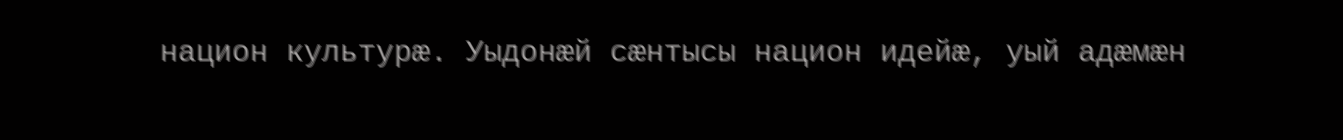национ культурæ. Уыдонæй сæнтысы национ идейæ, уый адæмæн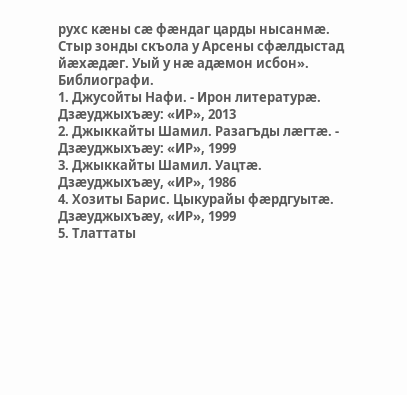рухс кæны сæ фæндаг царды нысанмæ. Стыр зонды скъола у Арсены сфæлдыстад йæхæдæг. Уый у нæ адæмон исбон».
Библиографи.
1. Джусойты Нафи. - Ирон литературæ. Дзæуджыхъæу: «ИР», 2013
2. Джыккайты Шамил. Разагъды лæгтæ. - Дзæуджыхъæу: «ИР», 1999
3. Джыккайты Шамил. Уацтæ. Дзæуджыхъæу, «ИР», 1986
4. Хозиты Барис. Цыкурайы фæрдгуытæ. Дзæуджыхъæу, «ИР», 1999
5. Тлаттаты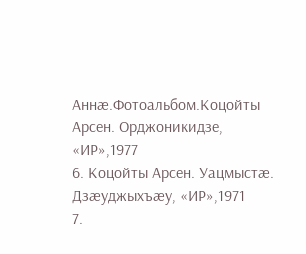Аннæ.Фотоальбом.Коцойты Арсен. Орджоникидзе, «ИР»,1977
6. Коцойты Арсен. Уацмыстæ. Дзæуджыхъæу, «ИР»,1971
7.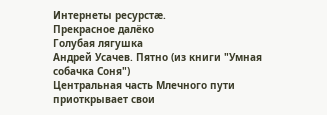Интернеты ресурстӕ.
Прекрасное далёко
Голубая лягушка
Андрей Усачев. Пятно (из книги "Умная собачка Соня")
Центральная часть Млечного пути приоткрывает свои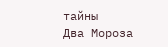тайны
Два Мороза